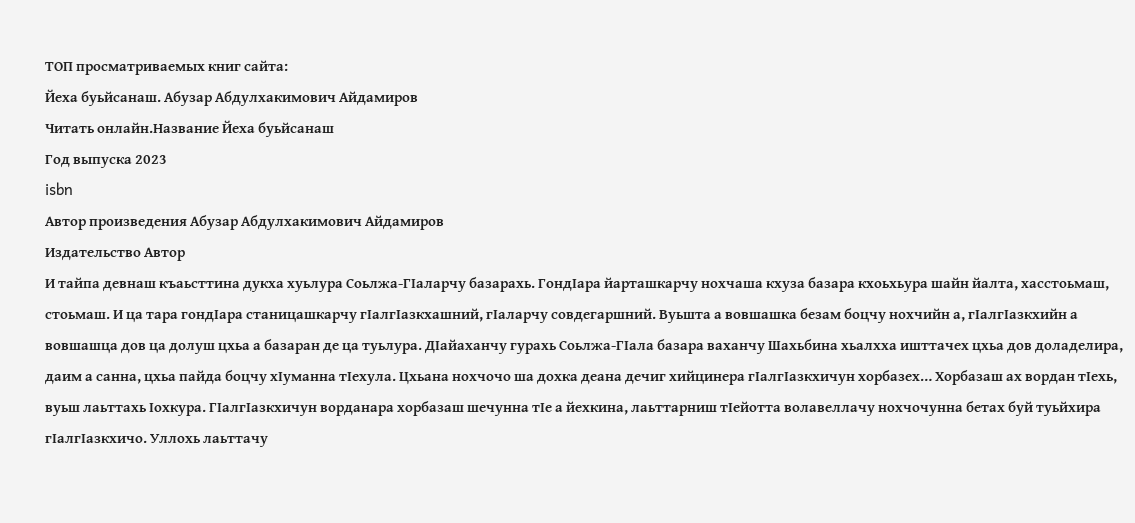ТОП просматриваемых книг сайта:
Йеха буьйсанаш. Абузар Абдулхакимович Айдамиров
Читать онлайн.Название Йеха буьйсанаш
Год выпуска 2023
isbn
Автор произведения Абузар Абдулхакимович Айдамиров
Издательство Автор
И тайпа девнаш къаьсттина дукха хуьлура Соьлжа-ГIаларчу базарахь. ГондIара йарташкарчу нохчаша кхуза базара кхоьхьура шайн йалта, хасстоьмаш, стоьмаш. И ца тара гондIара станицашкарчу гIалгIазкхашний, гIаларчу совдегаршний. Вуьшта а вовшашка безам боцчу нохчийн а, гIалгIазкхийн а вовшашца дов ца долуш цхьа а базаран де ца туьлура. ДIайаханчу гурахь Соьлжа-ГIала базара ваханчу Шахьбина хьалхха ишттачех цхьа дов доладелира, даим а санна, цхьа пайда боцчу хIуманна тIехула. Цхьана нохчочо ша дохка деана дечиг хийцинера гIалгIазкхичун хорбазех… Хорбазаш ах вордан тIехь, вуьш лаьттахь Iохкура. ГIалгIазкхичун ворданара хорбазаш шечунна тIе а йехкина, лаьттарниш тIейотта волавеллачу нохчочунна бетах буй туьйхира гIалгIазкхичо. Уллохь лаьттачу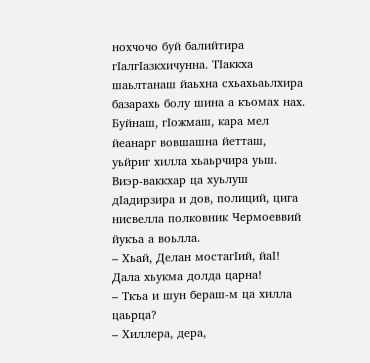нохчочо буй балийтира гIалгIазкхичунна. ТIаккха шаьлтанаш йаьхна схьахьаьлхира базарахь болу шина а къомах нах. Буйнаш, гIожмаш, кара мел йеанарг вовшашна йетташ, уьйриг хилла хьаьрчира уьш. Виэр-ваккхар ца хуьлуш дIадирзира и дов, полиций, цига нисвелла полковник Чермоеввий йукъа а воьлла.
– Хьай, Делан мостагIий, йаI! Дала хьукма долда царна!
– Ткъа и шун бераш-м ца хилла цаьрца?
– Хиллера, дера,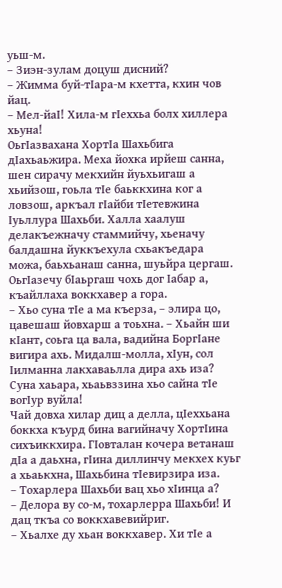уьш-м.
– Зиэн-зулам доцуш дисний?
– Жимма буй-тIара-м кхетта, кхин чов йац.
– Мел-йаI! Хила-м гIеххьа болх хиллера хьуна!
ОьгIазвахана ХортIа Шахьбига дIахьаьжира. Меха йохка ирйеш санна, шен сирачу мекхийн йуьхьигаш а хьийзош, гоьла тIе баьккхина ког а ловзош, аркъал гIайби тIетевжина Iуьллура Шахьби. Халла хаалуш делакъежначу стаммийчу, хьеначу балдашна йуккъехула схьакъедара можа, баьхьанаш санна, шуьйра цергаш. ОьгIазечу бIаьргаш чохь дог Iабар а, къайллаха воккхавер а гора.
– Хьо суна тIе а ма къерза, – элира цо, цавешаш йовхарш а тоьхна. – Хьайн ши кIант, соьга ца вала, вадийна БоргIане вигира ахь. Мидалш-молла, хIун, сол Iилманна лакхаваьлла дира ахь иза? Суна хаьара, хьаьвззина хьо сайна тIе вогIур вуйла!
Чай довха хилар диц а делла, цIеххьана боккха къурд бина вагийначу ХортIина сихъиккхира. ГIовталан кочера ветанаш дIа а даьхна, гIина диллинчу мекхех куьг а хьаькхна, Шахьбина тIевирзира иза.
– Тохарлера Шахьби вац хьо хIинца а?
– Делора ву со-м, тохарлерра Шахьби! И дац ткъа со воккхавевийриг.
– Хьалхе ду хьан воккхавер. Хи тIе а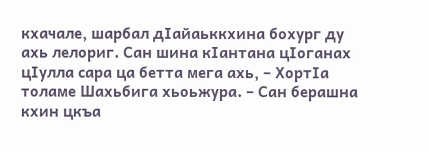кхачале, шарбал дIайаьккхина бохург ду ахь лелориг. Сан шина кIантана цIоганах цIулла сара ца бетта мега ахь, – ХортIа толаме Шахьбига хьоьжура. – Сан берашна кхин цкъа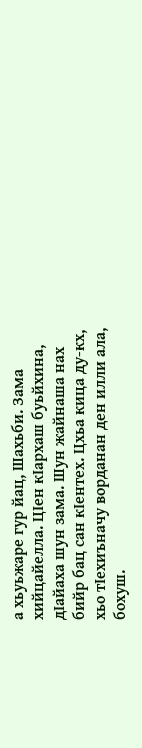а хьуьжаре гур йац, Шахьби. Зама хийцайелла. ЦIен кIархаш буьйхина, дIайаха шун зама. Шун жайнаша нах бийр бац сан кIентех. Цхьа кица ду-кх, хьо тIехиъначу ворданан ден илли ала, бохуш.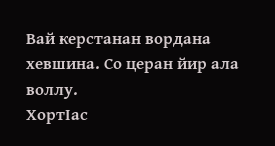Вай керстанан вордана хевшина. Со церан йир ала воллу.
ХортIас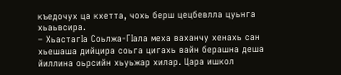къедочух ца кхетта, чохь берш цецбевлла цуьнга хьаьвсира.
– ХьастагIа Соьлжа-ГIала меха ваханчу хенахь сан хьешаша дийцира соьга цигахь вайн берашна деша йиллина оьрсийн хьуьжар хилар. Цара ишкол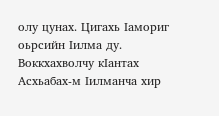олу цунах. Цигахь Iамориг оьрсийн Iилма ду. Воккхахволчу кIантах Асхьабах-м Iилманча хир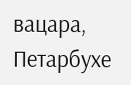вацара, Петарбухе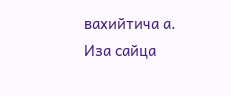вахийтича а. Иза сайца